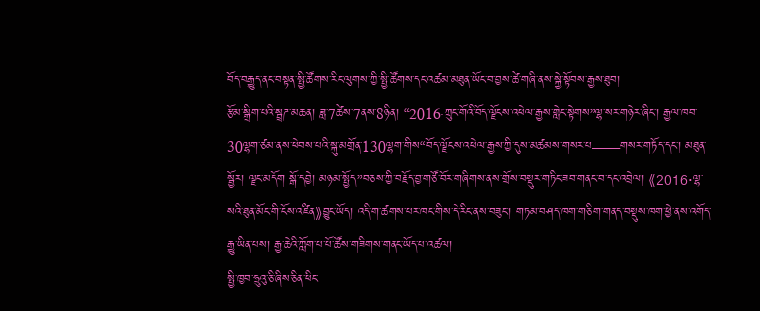བོད་བརྒྱུད་ནང་བསྟན་སྤྱི་ཚོགས་རིང་ལུགས་ཀྱི་སྤྱི་ཚོགས་དང་འཚམ་མཐུན་ཡོང་བ་བྱས་ཚེ་གཞི་ནས་སྐྱེ་སྟོབས་རྒྱས་ཐུབ།
རྩོམ་སྒྲིག་པའི་སྦྲཌ་མཆན། ཟླ་7ཚེས་7ནས་8ཉིན། “2016·ཀྲུང་གོའི་བོད་ལྗོངས་འཕེལ་རྒྱས་གླེང་སྟེགས”ལྷ་སར་གཉེར་ཞིང་། རྒྱལ་ཁབ་30ལྷག་ཙམ་ནས་ཕེབས་པའི་སྐུ་མགྲོན་130ལྷག་གིས“བོད་ལྗོངས་འཕེལ་རྒྱས་ཀྱི་དུས་མཚམས་གསར་པ——གསར་གཏོད་དང་། མཐུན་སྦྱོར། ལྗང་མདོག སྒོ་དབྱེ། མཉམ་སྤྱོད”བཅས་ཀྱི་བརྗོད་བྱ་གཙོ་བོར་གཞིགས་ནས་གྲོས་བསྡུར་གཏིང་ཟབ་གནང་བ་དང་འབྲེལ། 《2016·ལྷ་སའི་ཐུན་མོང་གི་ངོས་འཛིན》བྱུང་ཡོད། འདི་ག་ཚགས་པར་ཁང་གིས་དེ་རིང་ནས་བཟུང་། གཏམ་བཤད་ཁག་གཅིག་གནད་བསྡུས་ཁག་ཕྱེ་ནས་འགོད་རྒྱུ་ཡིན་པས། རྒྱ་ཆེའི་ཀློག་པ་པོ་ཚོས་གཟིགས་གནང་ཡོད་པ་འཚལ།
སྤྱི་ཁྱབ་ཧྲུའུ་ཅི་ཞིས་ཅིན་ཕིང་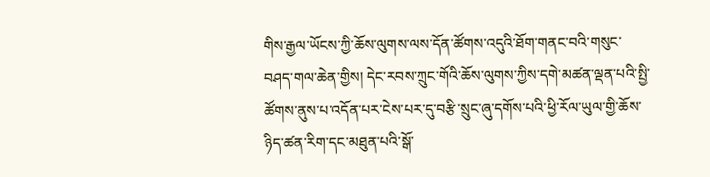གིས་རྒྱལ་ཡོངས་ཀྱི་ཆོས་ལུགས་ལས་དོན་ཚོགས་འདུའི་ཐོག་གནང་བའི་གསུང་བཤད་གལ་ཆེན་གྱིས། དེང་རབས་ཀྲུང་གོའི་ཆོས་ལུགས་ཀྱིས་དགེ་མཚན་ལྡན་པའི་སྤྱི་ཚོགས་ནུས་པ་འདོན་པར་ངེས་པར་དུ་བརྩི་སྲུང་ཞུ་དགོས་པའི་ཕྱི་རོལ་ཡུལ་གྱི་ཆོས་ཉིད་ཚན་རིག་དང་མཐུན་པའི་སྒོ་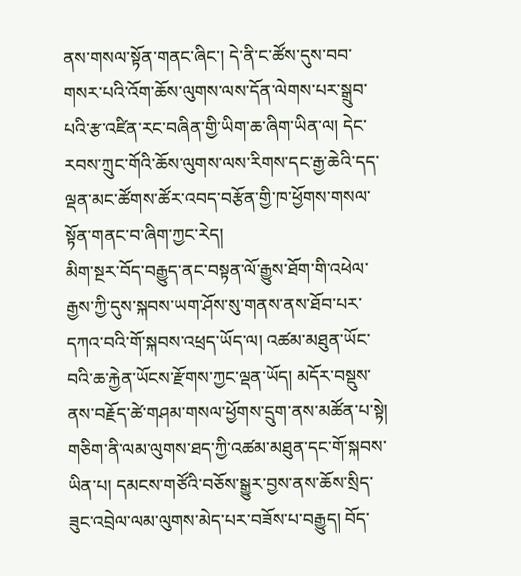ནས་གསལ་སྟོན་གནང་ཞིང་། དེ་ནི་ང་ཚོས་དུས་བབ་གསར་པའི་འོག་ཆོས་ལུགས་ལས་དོན་ལེགས་པར་སྒྲུབ་པའི་རྩ་འཛིན་རང་བཞིན་གྱི་ཡིག་ཆ་ཞིག་ཡིན་ལ། དེང་རབས་ཀྲུང་གོའི་ཆོས་ལུགས་ལས་རིགས་དང་རྒྱ་ཆེའི་དད་ལྡན་མང་ཚོགས་ཚོར་འབད་བརྩོན་གྱི་ཁ་ཕྱོགས་གསལ་སྟོན་གནང་བ་ཞིག་ཀྱང་རེད།
མིག་སྔར་བོད་བརྒྱུད་ནང་བསྟན་ལོ་རྒྱུས་ཐོག་གི་འཕེལ་རྒྱས་ཀྱི་དུས་སྐབས་ཡག་ཤོས་སུ་གནས་ནས་ཐོབ་པར་དཀའ་བའི་གོ་སྐབས་འཕྲད་ཡོད་ལ། འཚམ་མཐུན་ཡོང་བའི་ཆ་རྐྱེན་ཡོངས་རྫོགས་ཀྱང་ལྡན་ཡོད། མདོར་བསྡུས་ནས་བརྗོད་ཚེ་གཤམ་གསལ་ཕྱོགས་དྲུག་ནས་མཚོན་པ་སྟེ།
གཅིག་ནི་ལམ་ལུགས་ཐད་ཀྱི་འཚམ་མཐུན་དང་གོ་སྐབས་ཡིན་པ། དམངས་གཙོའི་བཅོས་སྒྱུར་བྱས་ནས་ཆོས་སྲིད་ཟུང་འབྲེལ་ལམ་ལུགས་མེད་པར་བཟོས་པ་བརྒྱུད། བོད་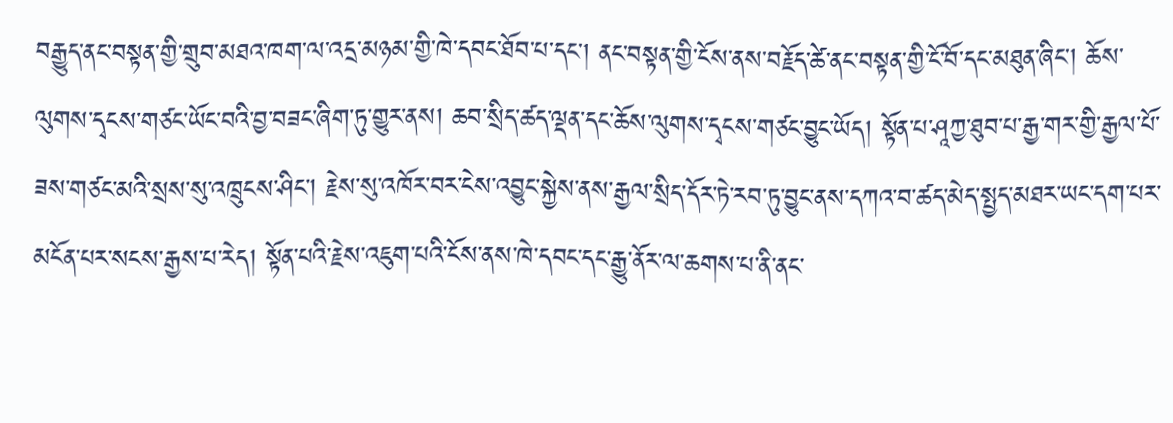བརྒྱུད་ནང་བསྟན་གྱི་གྲུབ་མཐའ་ཁག་ལ་འདྲ་མཉམ་གྱི་ཁེ་དབང་ཐོབ་པ་དང་། ནང་བསྟན་གྱི་ངོས་ནས་བརྗོད་ཚེ་ནང་བསྟན་གྱི་ངོ་བོ་དང་མཐུན་ཞིང་། ཆོས་ལུགས་དྭངས་གཙང་ཡོང་བའི་བྱ་བཟང་ཞིག་ཏུ་གྱུར་ནས། ཆབ་སྲིད་ཚད་ལྡན་དང་ཆོས་ལུགས་དྭངས་གཙང་བྱུང་ཡོད། སྟོན་པ་ཤཱཀྱ་ཐུབ་པ་རྒྱ་གར་གྱི་རྒྱལ་པོ་ཟས་གཙང་མའི་སྲས་སུ་འཁྲུངས་ཤིང་། རྗེས་སུ་འཁོར་བར་ངེས་འབྱུང་སྐྱེས་ནས་རྒྱལ་སྲིད་དོར་ཏེ་རབ་ཏུ་བྱུང་ནས་དཀའ་བ་ཚད་མེད་སྤྱད་མཐར་ཡང་དག་པར་མངོན་པར་སངས་རྒྱས་པ་རེད། སྟོན་པའི་རྗེས་འཇུག་པའི་ངོས་ནས་ཁེ་དབང་དང་རྒྱུ་ནོར་ལ་ཆགས་པ་ནི་ནང་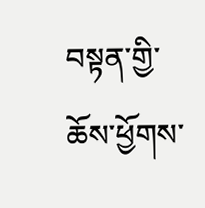བསྟན་གྱི་ཆོས་ཕྱོགས་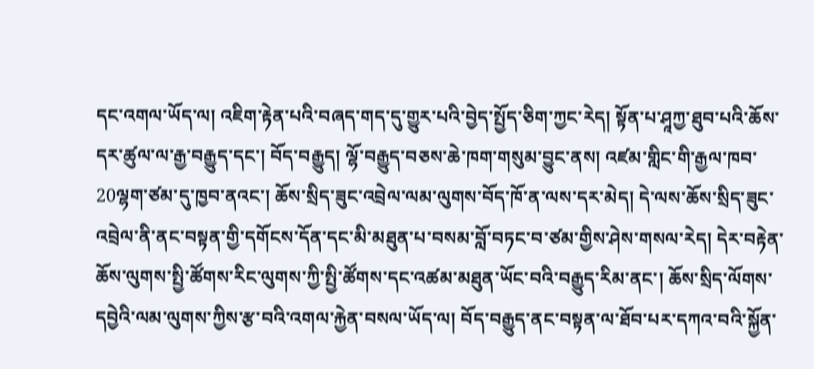དང་འགལ་ཡོད་ལ། འཇིག་རྟེན་པའི་བཞད་གད་དུ་གྱུར་པའི་བྱེད་སྤྱོད་ཅིག་ཀྱང་རེད། སྟོན་པ་ཤཱཀྱ་ཐུབ་པའི་ཆོས་དར་ཚུལ་ལ་རྒྱ་བརྒྱུད་དང་། བོད་བརྒྱུད། ལྷོ་བརྒྱུད་བཅས་ཆེ་ཁག་གསུམ་བྱུང་ནས། འཛམ་གླིང་གི་རྒྱལ་ཁབ་20ལྷག་ཙམ་དུ་ཁྱབ་ནའང་། ཆོས་སྲིད་ཟུང་འབྲེལ་ལམ་ལུགས་བོད་ཁོ་ན་ལས་དར་མེད། དེ་ལས་ཆོས་སྲིད་ཟུང་འབྲེལ་ནི་ནང་བསྟན་གྱི་དགོངས་དོན་དང་མི་མཐུན་པ་བསམ་བློ་བཏང་བ་ཙམ་གྱིས་ཤེས་གསལ་རེད། དེར་བརྟེན་ཆོས་ལུགས་སྤྱི་ཚོགས་རིང་ལུགས་ཀྱི་སྤྱི་ཚོགས་དང་འཚམ་མཐུན་ཡོང་བའི་བརྒྱུད་རིམ་ནང་། ཆོས་སྲིད་ལོགས་དབྱེའི་ལམ་ལུགས་ཀྱིས་རྩ་བའི་འགལ་རྐྱེན་བསལ་ཡོད་ལ། བོད་བརྒྱུད་ནང་བསྟན་ལ་ཐོབ་པར་དཀའ་བའི་སྐྱོན་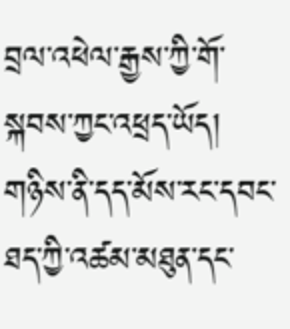བྲལ་འཕེལ་རྒྱས་ཀྱི་གོ་སྐབས་ཀྱང་འཕྲད་ཡོད།
གཉིས་ནི་དད་མོས་རང་དབང་ཐད་ཀྱི་འཚམ་མཐུན་དང་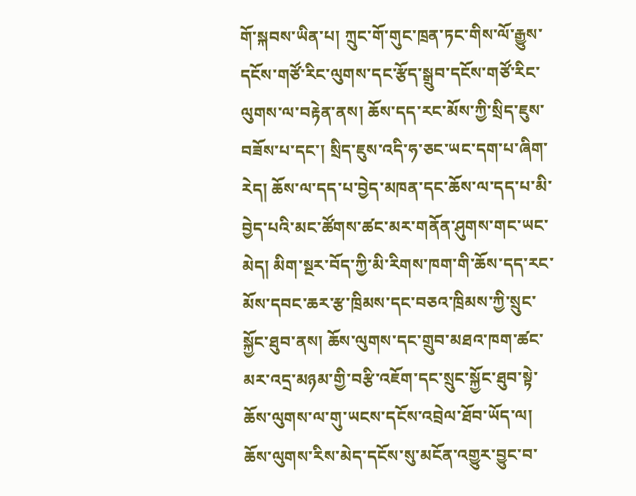གོ་སྐབས་ཡིན་པ། ཀྲུང་གོ་གུང་ཁྲན་ཏང་གིས་ལོ་རྒྱུས་དངོས་གཙོ་རིང་ལུགས་དང་རྩོད་སྒྲུབ་དངོས་གཙོ་རིང་ལུགས་ལ་བརྟེན་ནས། ཆོས་དད་རང་མོས་ཀྱི་སྲིད་ཇུས་བཟོས་པ་དང་། སྲིད་ཇུས་འདི་ཧ་ཅང་ཡང་དག་པ་ཞིག་རེད། ཆོས་ལ་དད་པ་བྱེད་མཁན་དང་ཆོས་ལ་དད་པ་མི་བྱེད་པའི་མང་ཚོགས་ཚང་མར་གནོན་ཤུགས་གང་ཡང་མེད། མིག་སྔར་བོད་ཀྱི་མི་རིགས་ཁག་གི་ཆོས་དད་རང་མོས་དབང་ཆར་རྩ་ཁྲིམས་དང་བཅའ་ཁྲིམས་ཀྱི་སྲུང་སྐྱོང་ཐུབ་ནས། ཆོས་ལུགས་དང་གྲུབ་མཐའ་ཁག་ཚང་མར་འདྲ་མཉམ་གྱི་བརྩི་འཇོག་དང་སྲུང་སྐྱོང་ཐུབ་སྟེ་ཆོས་ལུགས་ལ་གུ་ཡངས་དངོས་འབྲེལ་ཐོབ་ཡོད་ལ། ཆོས་ལུགས་རིས་མེད་དངོས་སུ་མངོན་འགྱུར་བྱུང་བ་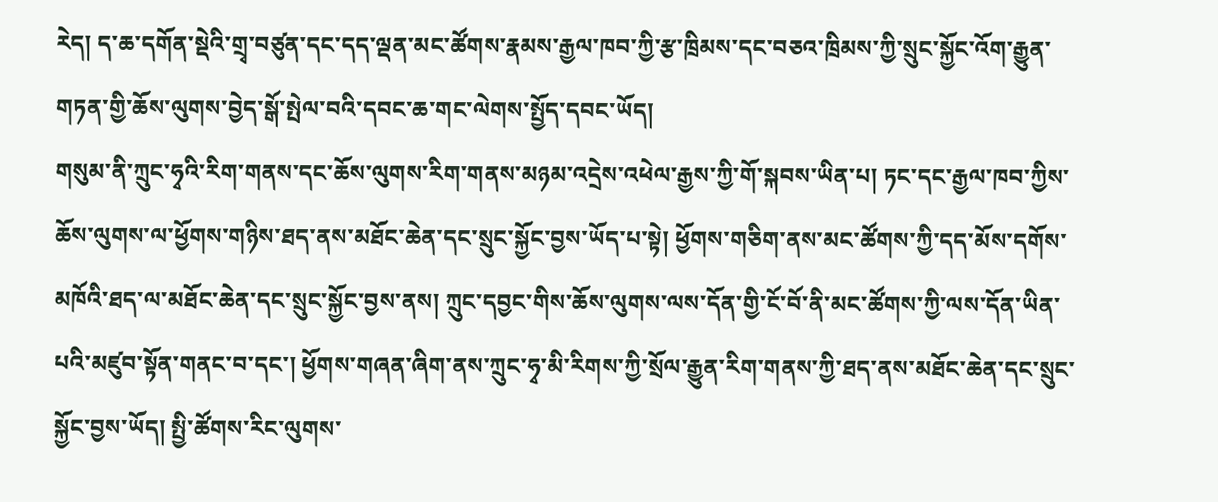རེད། ད་ཆ་དགོན་སྡེའི་གྲྭ་བཙུན་དང་དད་ལྡན་མང་ཚོགས་རྣམས་རྒྱལ་ཁབ་ཀྱི་རྩ་ཁྲིམས་དང་བཅའ་ཁྲིམས་ཀྱི་སྲུང་སྐྱོང་འོག་རྒྱུན་གཏན་གྱི་ཆོས་ལུགས་བྱེད་སྒོ་སྤེལ་བའི་དབང་ཆ་གང་ལེགས་སྤྱོད་དབང་ཡོད།
གསུམ་ནི་ཀྲུང་ཧྭའི་རིག་གནས་དང་ཆོས་ལུགས་རིག་གནས་མཉམ་འདྲེས་འཕེལ་རྒྱས་ཀྱི་གོ་སྐབས་ཡིན་པ། ཏང་དང་རྒྱལ་ཁབ་ཀྱིས་ཆོས་ལུགས་ལ་ཕྱོགས་གཉིས་ཐད་ནས་མཐོང་ཆེན་དང་སྲུང་སྐྱོང་བྱས་ཡོད་པ་སྟེ། ཕྱོགས་གཅིག་ནས་མང་ཚོགས་ཀྱི་དད་མོས་དགོས་མཁོའི་ཐད་ལ་མཐོང་ཆེན་དང་སྲུང་སྐྱོང་བྱས་ནས། ཀྲུང་དབྱང་གིས་ཆོས་ལུགས་ལས་དོན་གྱི་ངོ་བོ་ནི་མང་ཚོགས་ཀྱི་ལས་དོན་ཡིན་པའི་མཛུབ་སྟོན་གནང་བ་དང་། ཕྱོགས་གཞན་ཞིག་ནས་ཀྲུང་ཧྭ་མི་རིགས་ཀྱི་སྲོལ་རྒྱུན་རིག་གནས་ཀྱི་ཐད་ནས་མཐོང་ཆེན་དང་སྲུང་སྐྱོང་བྱས་ཡོད། སྤྱི་ཚོགས་རིང་ལུགས་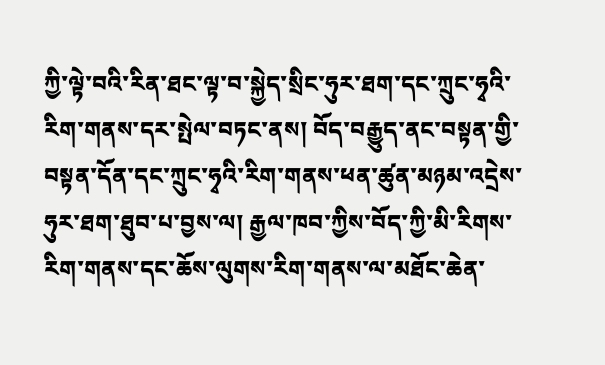ཀྱི་ལྟེ་བའི་རིན་ཐང་ལྟ་བ་སྐྱེད་སྲིང་ཧུར་ཐག་དང་ཀྲུང་ཧྭའི་རིག་གནས་དར་སྤེལ་བཏང་ནས། བོད་བརྒྱུད་ནང་བསྟན་གྱི་བསྟན་དོན་དང་ཀྲུང་ཧྭའི་རིག་གནས་ཕན་ཚུན་མཉམ་འདྲེས་ཧུར་ཐག་ཐུབ་པ་བྱས་ལ། རྒྱལ་ཁབ་ཀྱིས་བོད་ཀྱི་མི་རིགས་རིག་གནས་དང་ཆོས་ལུགས་རིག་གནས་ལ་མཐོང་ཆེན་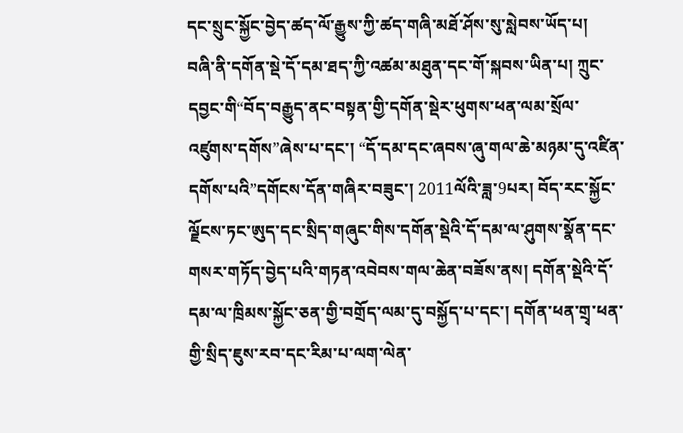དང་སྲུང་སྐྱོང་བྱེད་ཚད་ལོ་རྒྱུས་ཀྱི་ཚད་གཞི་མཐོ་ཤོས་སུ་སླེབས་ཡོད་པ།
བཞི་ནི་དགོན་སྡེ་དོ་དམ་ཐད་ཀྱི་འཚམ་མཐུན་དང་གོ་སྐབས་ཡིན་པ། ཀྲུང་དབྱང་གི“བོད་བརྒྱུད་ནང་བསྟན་གྱི་དགོན་སྡེར་ཕུགས་ཕན་ལམ་སྲོལ་འཛུགས་དགོས”ཞེས་པ་དང་། “དོ་དམ་དང་ཞབས་ཞུ་གལ་ཆེ་མཉམ་དུ་འཛིན་དགོས་པའི”དགོངས་དོན་གཞིར་བཟུང་། 2011ལོའི་ཟླ་9པར། བོད་རང་སྐྱོང་ལྗོངས་ཏང་ཨུད་དང་སྲིད་གཞུང་གིས་དགོན་སྡེའི་དོ་དམ་ལ་ཤུགས་སྣོན་དང་གསར་གཏོད་བྱེད་པའི་གཏན་འབེབས་གལ་ཆེན་བཟོས་ནས། དགོན་སྡེའི་དོ་དམ་ལ་ཁྲིམས་སྐྱོང་ཅན་གྱི་བགྲོད་ལམ་དུ་བསྐྱོད་པ་དང་། དགོན་ཕན་གྲྭ་ཕན་གྱི་སྲིད་ཇུས་རབ་དང་རིམ་པ་ལག་ལེན་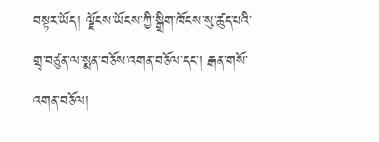བསྟར་ཡོད། ལྗོངས་ཡོངས་ཀྱི་སྒྲིག་ཁོངས་སུ་ཚུད་པའི་གྲྭ་བཙུན་ལ་སྨན་བཅོས་འགན་བཅོལ་དང་། རྒན་གསོ་འགན་བཅོལ།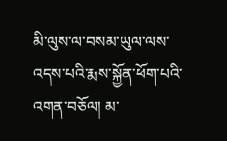མི་ལུས་ལ་བསམ་ཡུལ་ལས་འདས་པའི་རྨས་སྐྱོན་ཕོག་པའི་འགན་བཅོལ། མ་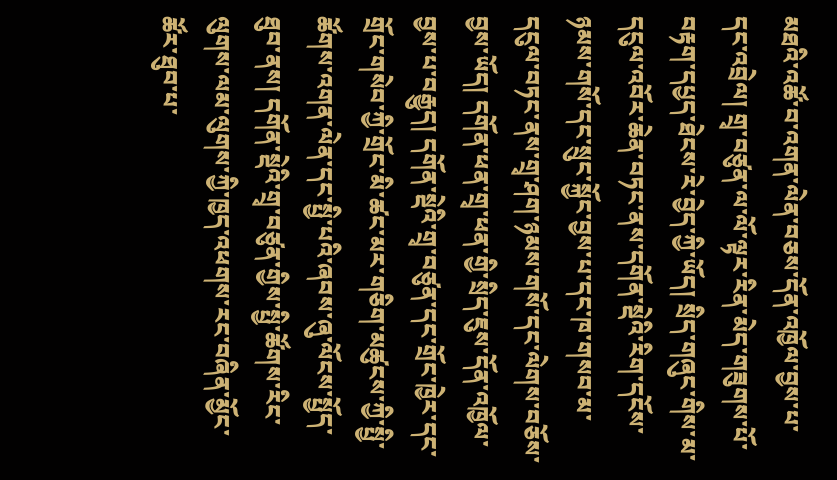མཐའི་འཚོ་བ་འགན་ལེན་བཅས་དོན་འཁྱོལ་བྱས་པ་དང་འབྲེལ། གྲྭ་བཙུན་ལ་ལོ་ལྟར་རིན་མེད་གཟུགས་པོ་བརྟག་དཔྱད་ཐེངས་རེ་བྱེད་ཀྱི་ཡོད། སྲིད་གཞུང་གིས་མ་དངུལ་འབོར་ཆེན་བཏང་ནས་དགོན་སྡེའི་རིག་དངོས་ཉམས་གསོ་དང་སྲུང་སྐྱོང་བྱས་པ་དང་ཁ་གསབ་མ་དངུལ་བཏང་ནས་གྲྭ་ཤག་ཉམས་གསོ་དང་ལེགས་བཅོས་བྱས་ཡོད། དགོན་ཕན་གྲྭ་ཕན་གྱི་སྲིད་ཇུས་དོན་འཁྱོལ་བྱས་པ་བརྒྱུད། དགོན་སྡེའི་གྲྭ་བཙུན་དང་གྲོང་ཁྱེར་དང་གྲོང་གསེབ་ཀྱི་གྲོང་མི་ཚང་མར་གཅིག་མཚུངས་ཀྱི་སྤྱི་ཚོགས་འགན་ལེན་དང་སྤྱི་པའི་ཞབས་ཞུ་ལོངས་སྤྱོད་ཐུབ་ནས། དགོན་སྡེའི་གྲྭ་བཙུན་གྱིས་སྤྱི་ཚོགས་རིང་ལུགས་ལམ་ལུགས་ཀྱི་ཁྱད་འཕགས་རང་བཞིན་མྱོང་ཚོར་ཐུབ་པ་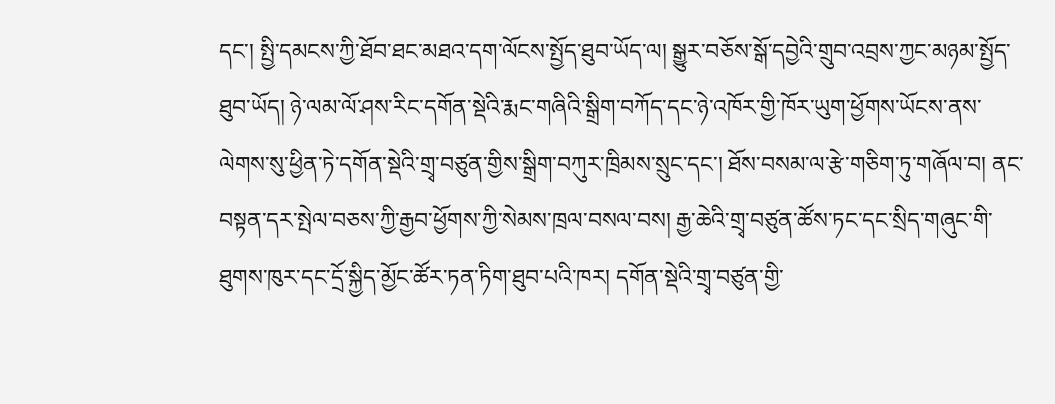དང་། སྤྱི་དམངས་ཀྱི་ཐོབ་ཐང་མཐའ་དག་ལོངས་སྤྱོད་ཐུབ་ཡོད་ལ། སྒྱུར་བཅོས་སྒོ་དབྱེའི་གྲུབ་འབྲས་ཀྱང་མཉམ་སྤྱོད་ཐུབ་ཡོད། ཉེ་ལམ་ལོ་ཤས་རིང་དགོན་སྡེའི་རྨང་གཞིའི་སྒྲིག་བཀོད་དང་ཉེ་འཁོར་གྱི་ཁོར་ཡུག་ཕྱོགས་ཡོངས་ནས་ལེགས་སུ་ཕྱིན་ཏེ་དགོན་སྡེའི་གྲྭ་བཙུན་གྱིས་སྒྲིག་བཀུར་ཁྲིམས་སྲུང་དང་། ཐོས་བསམ་ལ་རྩེ་གཅིག་ཏུ་གཞོལ་བ། ནང་བསྟན་དར་སྤེལ་བཅས་ཀྱི་རྒྱབ་ཕྱོགས་ཀྱི་སེམས་ཁྲལ་བསལ་བས། རྒྱ་ཆེའི་གྲྭ་བཙུན་ཚོས་ཏང་དང་སྲིད་གཞུང་གི་ཐུགས་ཁུར་དང་དྲོ་སྐྱིད་མྱོང་ཚོར་ཏན་ཏིག་ཐུབ་པའི་ཁར། དགོན་སྡེའི་གྲྭ་བཙུན་གྱི་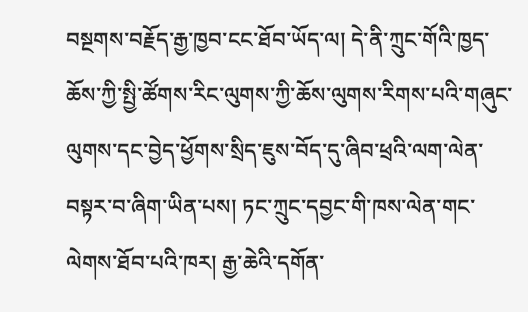བསྔགས་བརྗོད་རྒྱ་ཁྱབ་ངང་ཐོབ་ཡོད་ལ། དེ་ནི་ཀྲུང་གོའི་ཁྱད་ཆོས་ཀྱི་སྤྱི་ཚོགས་རིང་ལུགས་ཀྱི་ཆོས་ལུགས་རིགས་པའི་གཞུང་ལུགས་དང་བྱེད་ཕྱོགས་སྲིད་ཇུས་བོད་དུ་ཞིབ་ཕྲའི་ལག་ལེན་བསྟར་བ་ཞིག་ཡིན་པས། ཏང་ཀྲུང་དབྱང་གི་ཁས་ལེན་གང་ལེགས་ཐོབ་པའི་ཁར། རྒྱ་ཆེའི་དགོན་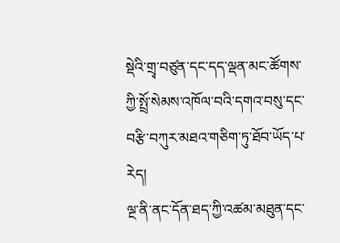སྡེའི་གྲྭ་བཙུན་དང་དད་ལྡན་མང་ཚོགས་ཀྱི་སྤྲོ་སེམས་འཁོལ་བའི་དགའ་བསུ་དང་བརྩི་བཀུར་མཐའ་གཅིག་ཏུ་ཐོབ་ཡོད་པ་རེད།
ལྔ་ནི་ནང་དོན་ཐད་ཀྱི་འཚམ་མཐུན་དང་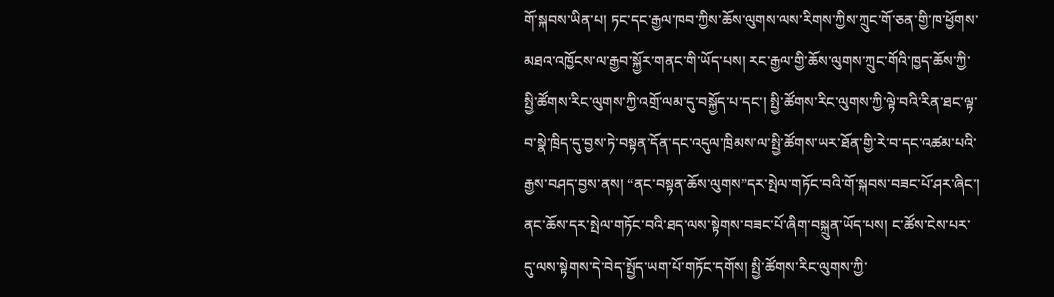གོ་སྐབས་ཡིན་པ། ཏང་དང་རྒྱལ་ཁབ་ཀྱིས་ཆོས་ལུགས་ལས་རིགས་ཀྱིས་ཀྲུང་གོ་ཅན་གྱི་ཁ་ཕྱོགས་མཐའ་འཁྱོངས་ལ་རྒྱབ་སྐྱོར་གནང་གི་ཡོད་པས། རང་རྒྱལ་གྱི་ཆོས་ལུགས་ཀྲུང་གོའི་ཁྱད་ཆོས་ཀྱི་སྤྱི་ཚོགས་རིང་ལུགས་ཀྱི་འགྲོ་ལམ་དུ་བསྐྱོད་པ་དང་། སྤྱི་ཚོགས་རིང་ལུགས་ཀྱི་ལྟེ་བའི་རིན་ཐང་ལྟ་བ་སྣེ་ཁྲིད་དུ་བྱས་ཏེ་བསྟན་དོན་དང་འདུལ་ཁྲིམས་ལ་སྤྱི་ཚོགས་ཡར་ཐོན་གྱི་རེ་བ་དང་འཚམ་པའི་རྒྱས་བཤད་བྱས་ནས། “ནང་བསྟན་ཆོས་ལུགས”དར་སྤེལ་གཏོང་བའི་གོ་སྐབས་བཟང་པོ་ཤར་ཞིང་། ནང་ཆོས་དར་སྤེལ་གཏོང་བའི་ཐད་ལས་སྟེགས་བཟང་པོ་ཞིག་བསྐྲུན་ཡོད་པས། ང་ཚོས་ངེས་པར་དུ་ལས་སྟེགས་དེ་བེད་སྤྱོད་ཡག་པོ་གཏོང་དགོས། སྤྱི་ཚོགས་རིང་ལུགས་ཀྱི་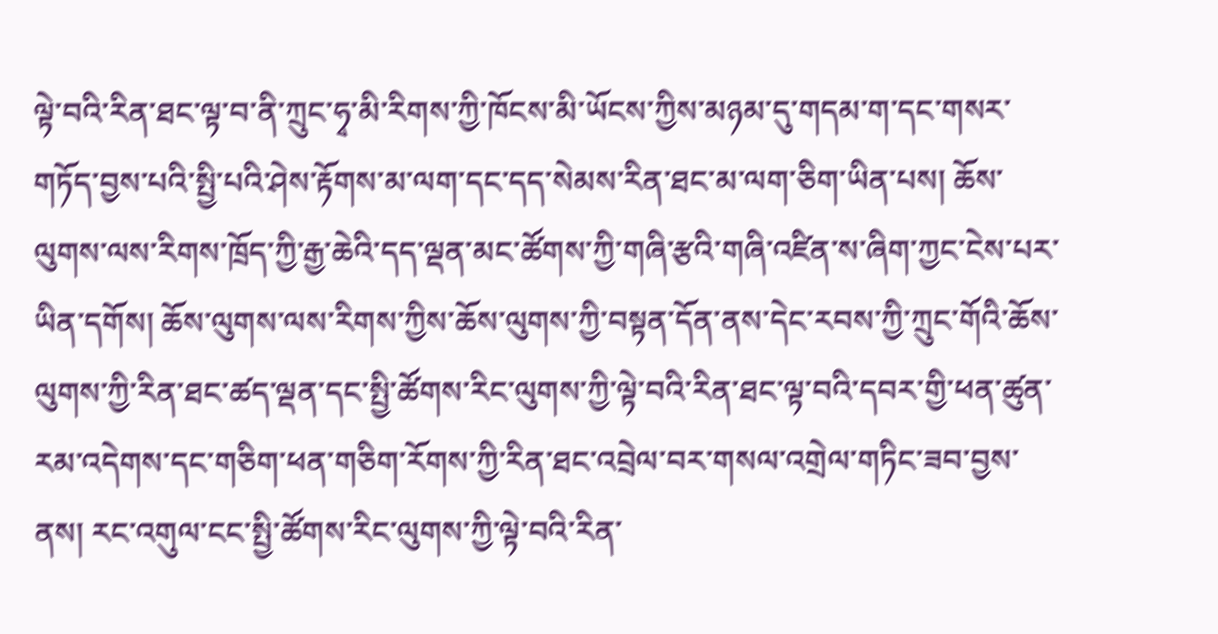ལྟེ་བའི་རིན་ཐང་ལྟ་བ་ནི་ཀྲུང་ཧྭ་མི་རིགས་ཀྱི་ཁོངས་མི་ཡོངས་ཀྱིས་མཉམ་དུ་གདམ་ག་དང་གསར་གཏོད་བྱས་པའི་སྤྱི་པའི་ཤེས་རྟོགས་མ་ལག་དང་དད་སེམས་རིན་ཐང་མ་ལག་ཅིག་ཡིན་པས། ཆོས་ལུགས་ལས་རིགས་ཁྲོད་ཀྱི་རྒྱ་ཆེའི་དད་ལྡན་མང་ཚོགས་ཀྱི་གཞི་རྩའི་གཞི་འཛིན་ས་ཞིག་ཀྱང་ངེས་པར་ཡིན་དགོས། ཆོས་ལུགས་ལས་རིགས་ཀྱིས་ཆོས་ལུགས་ཀྱི་བསྟན་དོན་ནས་དེང་རབས་ཀྱི་ཀྲུང་གོའི་ཆོས་ལུགས་ཀྱི་རིན་ཐང་ཚད་ལྡན་དང་སྤྱི་ཚོགས་རིང་ལུགས་ཀྱི་ལྟེ་བའི་རིན་ཐང་ལྟ་བའི་དབར་གྱི་ཕན་ཚུན་རམ་འདེགས་དང་གཅིག་ཕན་གཅིག་རོགས་ཀྱི་རིན་ཐང་འབྲེལ་བར་གསལ་འགྲེལ་གཏིང་ཟབ་བྱས་ནས། རང་འགུལ་ངང་སྤྱི་ཚོགས་རིང་ལུགས་ཀྱི་ལྟེ་བའི་རིན་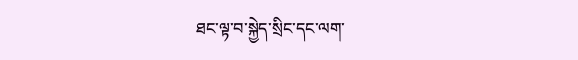ཐང་ལྟ་བ་སྐྱེད་སྲིང་དང་ལག་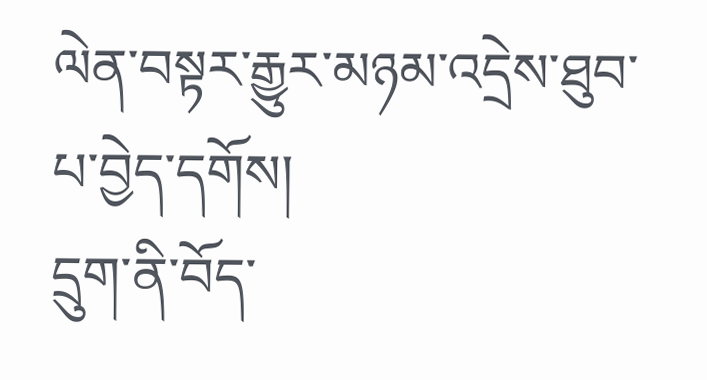ལེན་བསྟར་རྒྱུར་མཉམ་འདྲེས་ཐུབ་པ་བྱེད་དགོས།
དྲུག་ནི་བོད་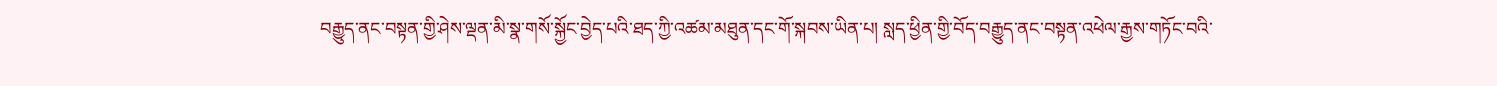བརྒྱུད་ནང་བསྟན་གྱི་ཤེས་ལྡན་མི་སྣ་གསོ་སྐྱོང་བྱེད་པའི་ཐད་ཀྱི་འཚམ་མཐུན་དང་གོ་སྐབས་ཡིན་པ། སླད་ཕྱིན་གྱི་བོད་བརྒྱུད་ནང་བསྟན་འཕེལ་རྒྱས་གཏོང་བའི་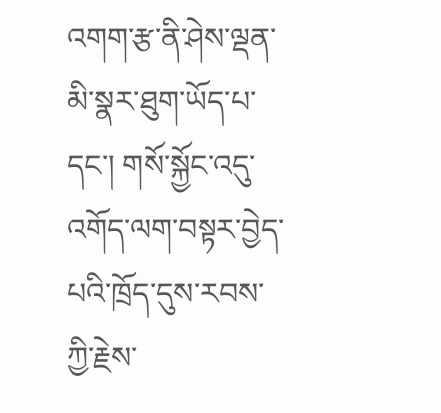འགག་རྩ་ནི་ཤེས་ལྡན་མི་སྣར་ཐུག་ཡོད་པ་དང་། གསོ་སྐྱོང་འདུ་འགོད་ལག་བསྟར་བྱེད་པའི་ཁྲོད་དུས་རབས་ཀྱི་རྗེས་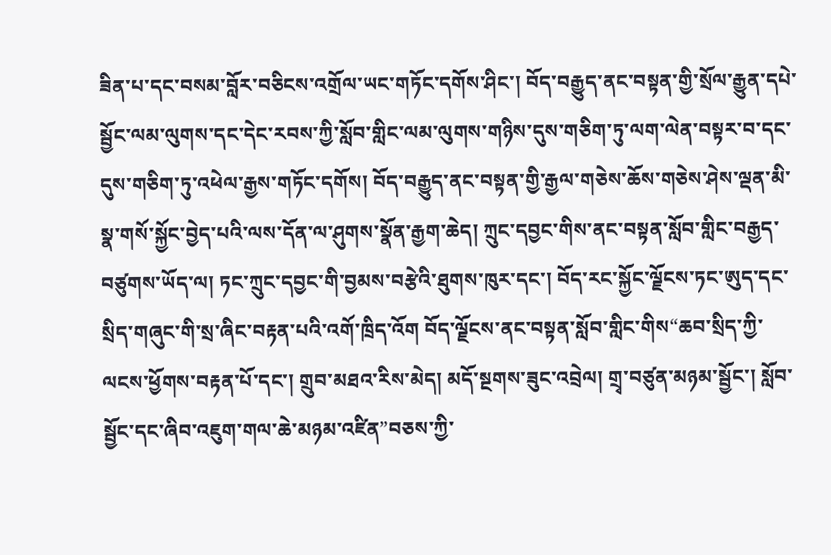ཟིན་པ་དང་བསམ་བློར་བཅིངས་འགྲོལ་ཡང་གཏོང་དགོས་ཤིང་། བོད་བརྒྱུད་ནང་བསྟན་གྱི་སྲོལ་རྒྱུན་དཔེ་སྦྱོང་ལམ་ལུགས་དང་དེང་རབས་ཀྱི་སློབ་གླིང་ལམ་ལུགས་གཉིས་དུས་གཅིག་ཏུ་ལག་ལེན་བསྟར་བ་དང་དུས་གཅིག་ཏུ་འཕེལ་རྒྱས་གཏོང་དགོས། བོད་བརྒྱུད་ནང་བསྟན་གྱི་རྒྱལ་གཅེས་ཆོས་གཅེས་ཤེས་ལྡན་མི་སྣ་གསོ་སྐྱོང་བྱེད་པའི་ལས་དོན་ལ་ཤུགས་སྣོན་རྒྱག་ཆེད། ཀྲུང་དབྱང་གིས་ནང་བསྟན་སློབ་གླིང་བརྒྱད་བཙུགས་ཡོད་ལ། ཏང་ཀྲུང་དབྱང་གི་བྱམས་བརྩེའི་ཐུགས་ཁུར་དང་། བོད་རང་སྐྱོང་ལྗོངས་ཏང་ཨུད་དང་སྲིད་གཞུང་གི་སྲ་ཞིང་བརྟན་པའི་འགོ་ཁྲིད་འོག བོད་ལྗོངས་ནང་བསྟན་སློབ་གླིང་གིས“ཆབ་སྲིད་ཀྱི་ལངས་ཕྱོགས་བརྟན་པོ་དང་། གྲུབ་མཐའ་རིས་མེད། མདོ་སྔགས་ཟུང་འབྲེལ། གྲྭ་བཙུན་མཉམ་སྦྱོང་། སློབ་སྦྱོང་དང་ཞིབ་འཇུག་གལ་ཆེ་མཉམ་འཛིན”བཅས་ཀྱི་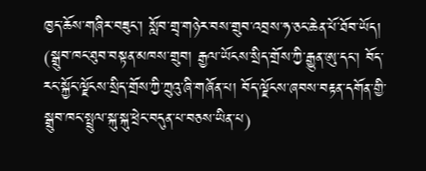ཁྱད་ཆོས་གཞིར་བཟུང་། སློབ་གྲྭ་གཉེར་བས་གྲུབ་འབྲས་ཧ་ཅང་ཆེན་པོ་ཐོབ་ཡོད།
(སྒྲུབ་ཁང་ཐུབ་བསྟན་མཁས་གྲུབ། རྒྱལ་ཡོངས་སྲིད་གྲོས་ཀྱི་རྒྱུན་ཨུ་དང་། བོད་རང་སྐྱོང་ལྗོངས་སྲིད་གྲོས་ཀྱི་ཀྲུའུ་ཞི་གཞོན་པ། བོད་ལྗོངས་ཞབས་བརྟན་དགོན་གྱི་སྒྲུབ་ཁང་སྤྲུལ་སྐུ་སྐུ་ཕྲེང་བདུན་པ་བཅས་ཡིན་པ)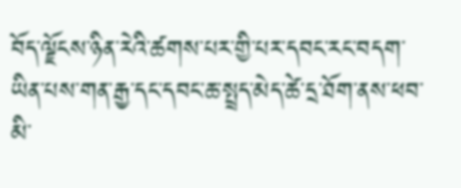བོད་ལྗོངས་ཉིན་རེའི་ཚགས་པར་གྱི་པར་དབང་རང་བདག་ཡིན་པས་གན་རྒྱ་དང་དབང་ཆ་སྤྲད་མེད་ཚེ་དྲ་ཐོག་ནས་ཕབ་མི་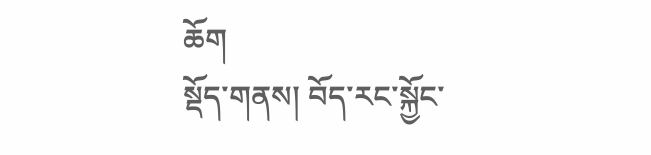ཆོག
སྡོད་གནས། བོད་རང་སྐྱོང་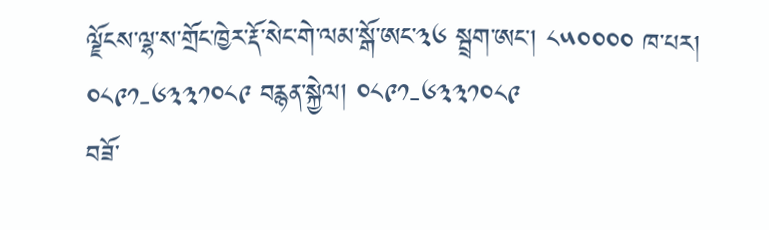ལྗོངས་ལྷ་ས་གྲོང་ཁྱེར་རྡོ་སེང་གེ་ལམ་སྒོ་ཨང་༣༦ སྦྲག་ཨང། ༨༥༠༠༠༠ ཁ་པར། ༠༨༩༡-༦༣༣༡༠༨༩ བརྙན་སྐྱེལ། ༠༨༩༡-༦༣༣༡༠༨༩
བཟོ་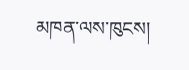མཁན་ལས་ཁུངས།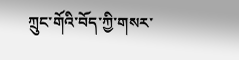ཀྲུང་གོའི་བོད་ཀྱི་གསར་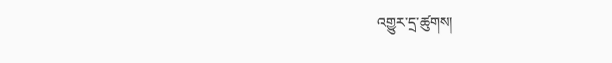འགྱུར་དྲ་ཚུགས།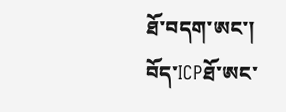ཐོ་བདག་ཨང་། བོད་ICPཐོ་ཨང་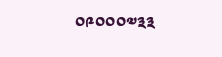༠༩༠༠༠༧༣༣